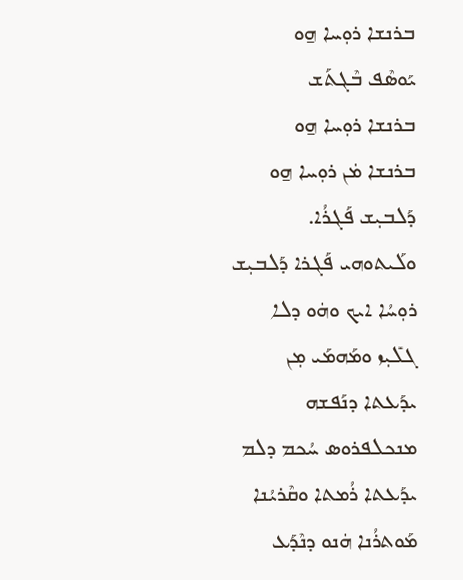ܒܪܢܫܐ ܪܘܼܚܐ ܗ̱ܘ
ܝܰܘܣܶܦ ܒܶܓܬܰܫ
ܒܪܢܫܐ ܪܘܼܚܐ ܗ̱ܘ
ܒܪܢܫܐ ܡܿܢ ܪܘܼܚܐ ܗ̱ܘ ܕܰܠܒܝܼܫ ܦܰܓܪܳܐ. ܘܠܰܝܬܘܗܝ ܦܰܓܪܐ ܕܰܠܒܝܼܫ ܪܘܼܚܳܐ ܐܝܟ ܘܗܿܘ ܕܠܐ ܓܠܺܝܼܙ ܘܡܰܗܡܰܝ ܡܼܢ ܝܕܰܥܬܐ ܕܢܰܦܫܗ ܡܢܟܠܦܪܘܣ ܚܳܟܡ ܕܠܡ ܝܕܰܥܬܐ ܪܳܡܬܐ ܘܩܶܪܝܳܢܐ ܡܰܘܬܪܳܢܐ ܗܿܢܘ ܕܢܶܕܰܥ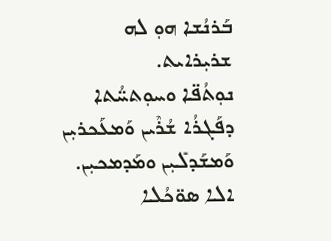ܒܰܪܢܳܫܐ ܗܘܼ ܠܗ ܫܪܝܼܪܐܝܬ.
ܢܘܼܬܳܦ̈ܐ ܘܚܘܼܬܚ̈ܳܬܐ ܕܦܰܓܪܳܐ ܫܳܪܶܝܢ ܘܰܡܥܰܟܪܝܼܢ ܘܰܡܫܰܕܠܺܝܼܢ ܘܡܰܕܡܟܝܼܢ. ܐܠܐ ܣܘ̈ܟܳܠܐ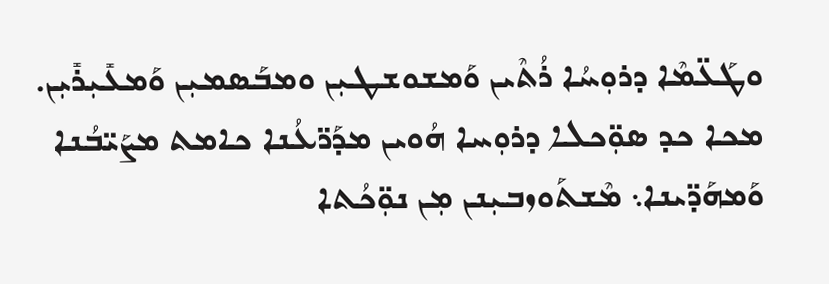ܘܛܰܥ̈ܡܶܐ ܕܪܘܼܚܳܐ ܪܳܬܶܝܢ ܘܰܡܫܘܫܛܝܼܢ ܘܡܒܰܣܡܝܼܢ ܘܰܡܥܺܝܼܪܺܝܼܢ.
ܡܟܐ ܟܕ ܣܘܼ̈ܟܠܐ ܕܪܘܼܚܐ ܗܳܘܝܢ ܡܕܰܪ̈ܥܳܢܐ ܟܐܡܬ ܡܨܰܝ̈ܒܳܢܐ ܘܰܡܗܰܕ̈ܝܢܐ܆ ܡܶܫܬܰܘܙܒܝܼܢܢ ܡܼܢ ܢܘܼ̈ܟܳܬܐ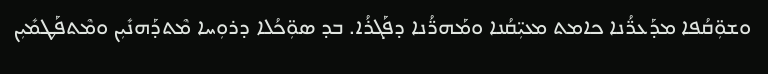ܘܫܘܼ̈ܩܳܦܐ ܡܕܰܥܪ̈ܳܢܐ ܟܐܡܬ ܡܥܝܼ̈ܩܳܢܐ ܘܡܰܗܪ̈ܳܢܐ ܕܦܰܓܪܳܐ. ܒܕ ܣܘܼ̈ܟܳܠܐ ܕܪܘܼܚܐ ܡܶܬܕܰܗܢܺܝܼܢ ܘܡܶܬܦܰܛܡܺܝܼܢ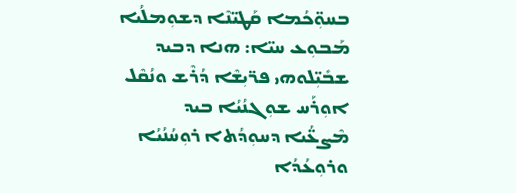ܒܚܘܼ̈ܟܳܡܐ ܩܰܛܝ̈ܢܶܐ ܕܫܘܼܡܠܳܝܐ ܡܰܒܘܼܥ ܚܝ̈ܐ: ܗܢܐ ܕܒܝܕ ܫܒܺܝܼ̈ܠܘܗܝ ܦܪ̈ܝܼܫܶܐ ܕܳܪܶܫ ܘܢܳܩܶܠ ܐܘܼܪܰܚ ܫܘܼܓܢܳܝܳܐ ܒܝܕ ܡܶܨܥ̈ܳܝܐ ܕܚܘܼܕܳܬܐ ܪܘܼܚܳܢܳܝܳܐ ܘܪܘܼܥܳܕܳܐ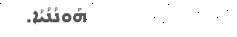ܗܰܘܢܳܢܳܝܳܐ.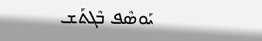ܝܰܘܣܶܦ ܒܶܓܬܰܫ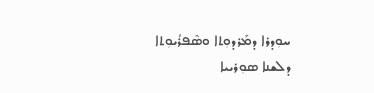ܚܘܼܕܪܐ ܕܡܰܪܕܘܼܬܐ ܘܣܶܦܪܳܝܘܼܬܐ ܕܠܫܢܐ ܣܘܼܪܝܝܐ